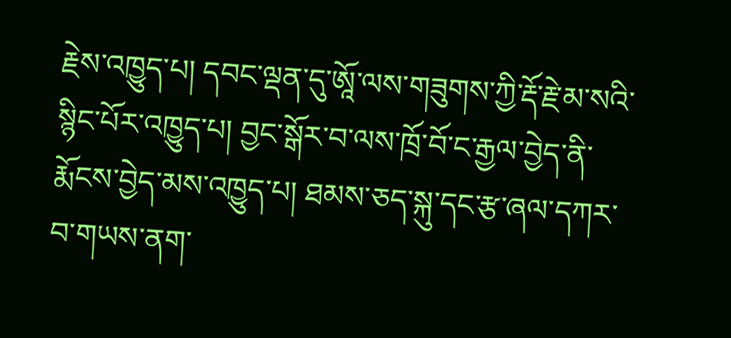རྗེས་འཁྱུད་པ། དབང་ལྡན་དུ་ཨཱོ་ལས་གཟུགས་ཀྱི་རྡོ་རྗེ་མ་སའི་སྙིང་པོར་འཁྱུད་པ། བྱང་སྒོར་བ་ལས་ཁྲོ་བོ་ང་རྒྱལ་བྱེད་ནི་རྨོངས་བྱེད་མས་འཁྱུད་པ། ཐམས་ཅད་སྐུ་དང་རྩ་ཞལ་དཀར་བ་གཡས་ནག་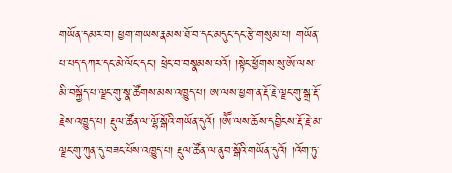གཡོན་དམར་བ། ཕྱག་གཡས་རྣམས་ཐོ་བ་དང་མདུང་དང་རྩེ་གསུམ་པ། གཡོན་པ་པད་དཀར་དང་མེ་ལོང་དང་། ཕྲེང་བ་བསྣམས་པའོ། །སྟེང་ཕྱོགས་སུ་ཨོ་ལས་མི་བསྐྱོད་པ་ལྗང་གུ་སྣ་ཚོགས་མས་འཁྱུད་པ། ཨ་ལས་ཕྱག་ན་རྡོ་རྗེ་ལྗང་གུ་སྒྲ་རྡོ་རྗེས་འཁྱུད་པ། རྡུལ་ཚོན་ལ་ལྷོ་སྒོའི་གཡོན་དུའོ། །ཨཽ་ལས་ཆོས་དབྱིངས་རྡོ་རྗེ་མ་ལྗང་གུ་ཀུན་དུ་བཟང་པོས་འཁྱུད་པ། རྡུལ་ཚོན་ལ་ནུབ་སྒོའི་གཡོན་དུའོ། །འོག་ཏུ་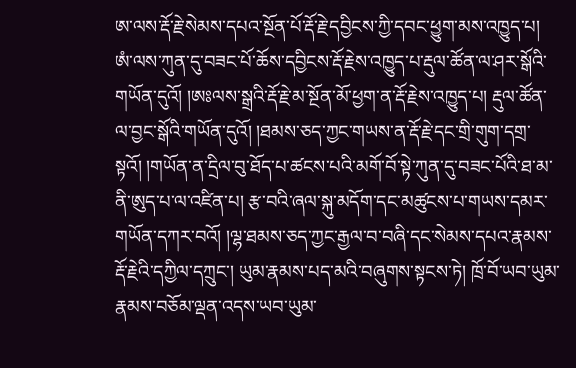ཨ་ལས་རྡོ་རྗེ་སེམས་དཔའ་སྔོན་པོ་རྡོ་རྗེ་དབྱིངས་ཀྱི་དབང་ཕྱུག་མས་འཁྱུད་པ། ཨཾ་ལས་ཀུན་དུ་བཟང་པོ་ཆོས་དབྱིངས་རྡོ་རྗེས་འཁྱུད་པ་རྡུལ་ཚོན་ལ་ཤར་སྒོའི་གཡོན་དུའོ། །ཨཿལས་སྒྲའི་རྡོ་རྗེ་མ་སྔོན་མོ་ཕྱག་ན་རྡོ་རྗེས་འཁྱུད་པ། རྡུལ་ཚོན་ལ་བྱང་སྒོའི་གཡོན་དུའོ། །ཐམས་ཅད་ཀྱང་གཡས་ན་རྡོ་རྗེ་དང་གྲི་གུག་དགྲ་སྟའོ། །གཡོན་ན་དྲིལ་བུ་ཐོད་པ་ཚངས་པའི་མགོ་བོ་སྟེ་ཀུན་དུ་བཟང་པོའི་ཐ་མ་ནི་ཨུད་པ་ལ་འཛིན་པ། རྩ་བའི་ཞལ་སྐུ་མདོག་དང་མཚུངས་པ་གཡས་དམར་གཡོན་དཀར་བའོ། །ལྷ་ཐམས་ཅད་ཀྱང་རྒྱལ་བ་བཞི་དང་སེམས་དཔའ་རྣམས་རྡོ་རྗེའི་དཀྱིལ་དཀྲུང་། ཡུམ་རྣམས་པད་མའི་བཞུགས་སྟངས་ཏེ། ཁྲོ་བོ་ཡབ་ཡུམ་རྣམས་བཅོམ་ལྡན་འདས་ཡབ་ཡུམ་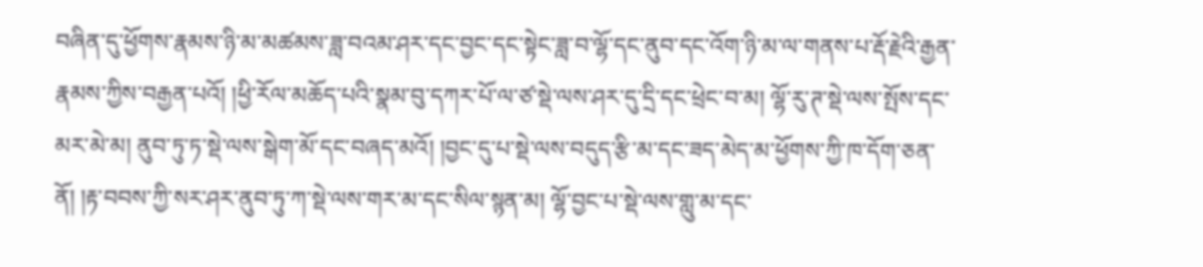བཞིན་དུ་ཕྱོགས་རྣམས་ཉི་མ་མཚམས་ཟླ་བའམ་ཤར་དང་བྱང་དང་སྟེང་ཟླ་བ་ལྷོ་དང་ནུབ་དང་འོག་ཉི་མ་ལ་གནས་པ་རྡོ་རྗེའི་རྒྱན་རྣམས་ཀྱིས་བརྒྱན་པའོ། །ཕྱི་རོལ་མཆོད་པའི་སྣམ་བུ་དཀར་པོ་ལ་ཙ་སྡེ་ལས་ཤར་དུ་དྲི་དང་ཕྲེང་བ་མ། ལྷོ་རུ་ཊ་སྡེ་ལས་སྤོས་དང་མར་མེ་མ། ནུབ་ཏུ་ཏ་སྡེ་ལས་སྒེག་མོ་དང་བཞད་མའོ། །བྱང་དུ་པ་སྡེ་ལས་བདུད་རྩི་མ་དང་ཟད་མེད་མ་ཕྱོགས་ཀྱི་ཁ་དོག་ཅན་ནོ། །རྟ་བབས་ཀྱི་སར་ཤར་ནུབ་ཏུ་ཀ་སྡེ་ལས་གར་མ་དང་སིལ་སྙན་མ། ལྷོ་བྱང་པ་སྡེ་ལས་གླུ་མ་དང་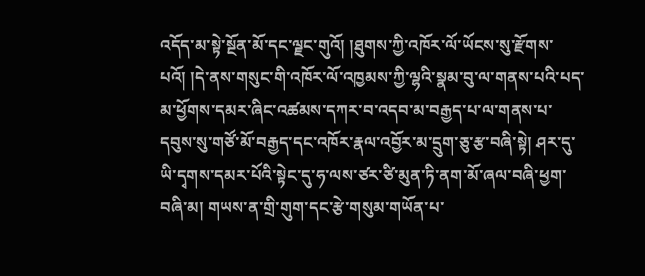འདོད་མ་སྟེ་སྔོན་མོ་དང་ལྗང་གུའོ། །ཐུགས་ཀྱི་འཁོར་ལོ་ཡོངས་སུ་རྫོགས་པའོ། །དེ་ནས་གསུང་གི་འཁོར་ལོ་འཁྱམས་ཀྱི་ལྷའི་སྣམ་བུ་ལ་གནས་པའི་པད་མ་ཕྱོགས་དམར་ཞིང་འཚམས་དཀར་བ་འདབ་མ་བརྒྱད་པ་ལ་གནས་པ་དབུས་སུ་གཙོ་མོ་བརྒྱད་དང་འཁོར་རྣལ་འབྱོར་མ་དྲུག་ཅུ་རྩ་བཞི་སྟེ། ཤར་དུ་ཡི་དྭགས་དམར་པོའི་སྟེང་དུ་ཧ་ལས་ཙར་ཙི་མུན་ཏི་ནག་མོ་ཞལ་བཞི་ཕྱག་བཞི་མ། གཡས་ན་གྲི་གུག་དང་རྩེ་གསུམ་གཡོན་པ་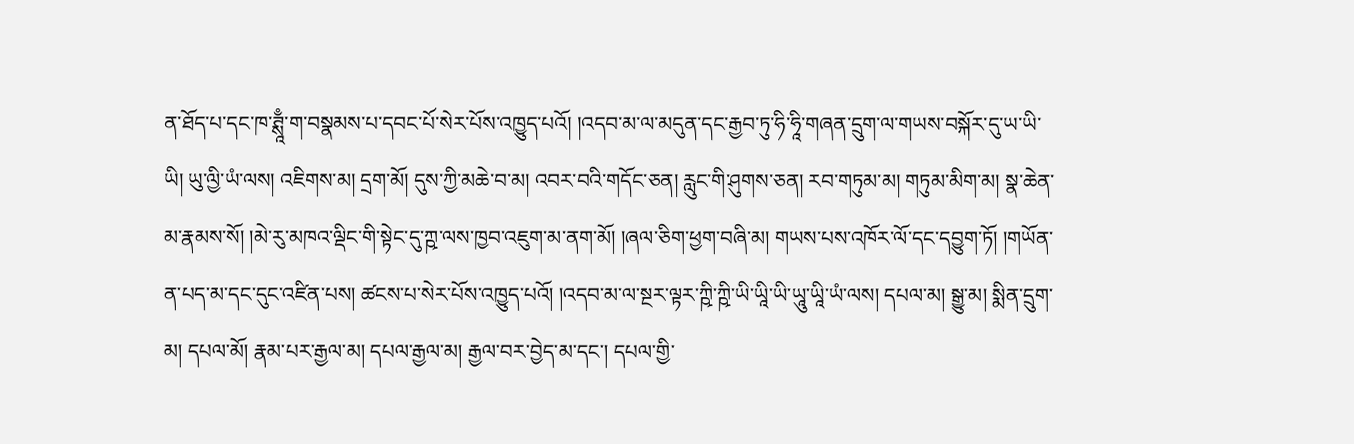ན་ཐོད་པ་དང་ཁ་ཊྶཱྃ་ག་བསྣམས་པ་དབང་པོ་སེར་པོས་འཁྱུད་པའོ། །འདབ་མ་ལ་མདུན་དང་རྒྱབ་ཏུ་ཧི་ཧཱི་གཞན་དྲུག་ལ་གཡས་བསྐོར་དུ་ཡ་ཡི་ཡི། ཡུ་ལྱི་ཡཾ་ལས། འཇིགས་མ། དྲག་མོ། དུས་ཀྱི་མཆེ་བ་མ། འབར་བའི་གདོང་ཅན། རླུང་གི་ཤུགས་ཅན། རབ་གཏུམ་མ། གཏུམ་མིག་མ། སྣ་ཆེན་མ་རྣམས་སོ། །མེ་རུ་མཁའ་ལྡིང་གི་སྟེང་དུ་ཀྵ་ལས་ཁྱབ་འཇུག་མ་ནག་མོ། །ཞལ་ཅིག་ཕྱག་བཞི་མ། གཡས་པས་འཁོར་ལོ་དང་དབྱུག་ཏོ། །གཡོན་ན་པད་མ་དང་དུང་འཛིན་པས། ཚངས་པ་སེར་པོས་འཁྱུད་པའོ། །འདབ་མ་ལ་སྔར་ལྟར་ཀྵི་ཀྵི་ཡི་ཡཱི་ཡི་ཡཱུ་ཡཱི་ཡཾ་ལས། དཔལ་མ། སྒྱུ་མ། སྨིན་དྲུག་མ། དཔལ་མོ། རྣམ་པར་རྒྱལ་མ། དཔལ་རྒྱལ་མ། རྒྱལ་བར་བྱེད་མ་དང་། དཔལ་གྱི་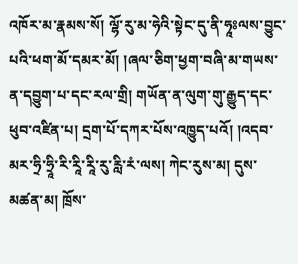འཁོར་མ་རྣམས་སོ། ལྷོ་རུ་མ་ཧེའི་སྟེང་དུ་ནི་ཧཱཿལས་བྱུང་པའི་ཕག་མོ་དམར་མོ། །ཞལ་ཅིག་ཕྱག་བཞི་མ་གཡས་ན་དབྱུག་པ་དང་རལ་གྲི། གཡོན་ན་ལུག་གུ་རྒྱུད་དང་ཕུབ་འཛིན་པ། དྲག་པོ་དཀར་པོས་འཁྱུད་པའོ། །འདབ་མར་ཧྲི་ཧྲཱི་རི་རཱི་རཱི་རུ་རླི་རཾ་ལས། ཀེང་རུས་མ། དུས་མཚན་མ། ཁྲོས་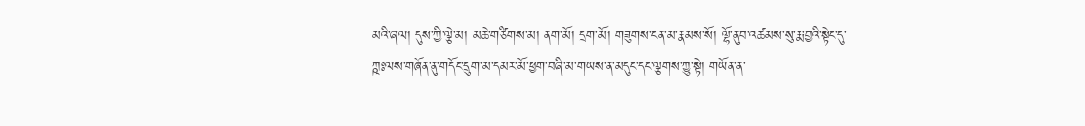མའི་ཞལ། དུས་ཀྱི་ལྕེ་མ། མཆེ་གཙིགས་མ། ནག་མོ། དྲག་མོ། གཟུགས་ངན་མ་རྣམས་སོ། ལྷོ་ནུབ་འཚམས་སུ་རྨ་བྱའི་སྟེང་དུ་ཀྵཿལས་གཞོན་ནུ་གདོང་དྲུག་མ་དམར་མོ་ཕྱག་བཞི་མ་གཡས་ན་མདུང་དང་ལྕགས་ཀྱུ་སྟེ། གཡོན་ན་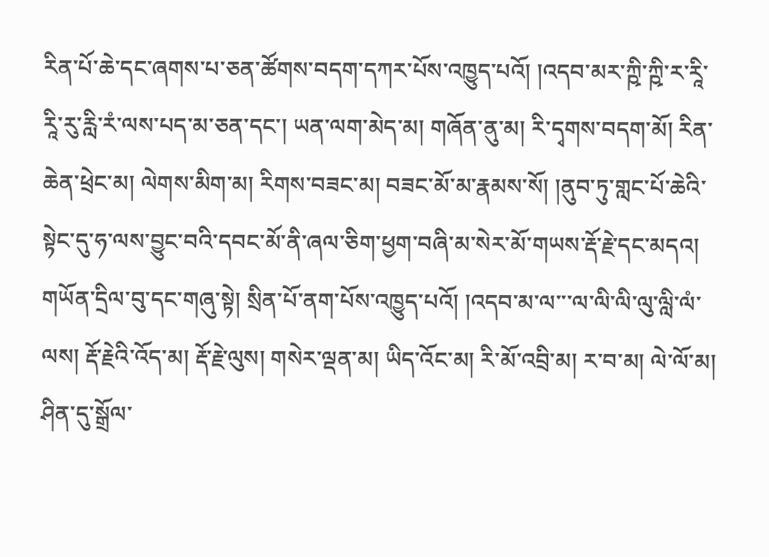རིན་པོ་ཆེ་དང་ཞགས་པ་ཅན་ཚོགས་བདག་དཀར་པོས་འཁྱུད་པའོ། །འདབ་མར་ཀྵི་ཀྵི་ར་རཱི་རཱི་རུ་རླི་རཾ་ལས་པད་མ་ཅན་དང་། ཡན་ལག་མེད་མ། གཞོན་ནུ་མ། རི་དྭགས་བདག་མོ། རིན་ཆེན་ཕྲེང་མ། ལེགས་མིག་མ། རིགས་བཟང་མ། བཟང་མོ་མ་རྣམས་སོ། །ནུབ་ཏུ་གླང་པོ་ཆེའི་སྟེང་དུ་ཧ་ལས་བྱུང་བའི་དབང་མོ་ནི་ཞལ་ཅིག་ཕྱག་བཞི་མ་སེར་མོ་གཡས་རྡོ་རྗེ་དང་མདའ། གཡོན་དྲིལ་བུ་དང་གཞུ་སྟེ། སྲིན་པོ་ནག་པོས་འཁྱུད་པའོ། །འདབ་མ་ལ་་་ལ་ལི་ལི་ལུ་ལླི་ལཾ་ལས། རྡོ་རྗེའི་འོད་མ། རྡོ་རྗེ་ལུས། གསེར་ལྡན་མ། ཡིད་འོང་མ། རི་མོ་འབྲི་མ། ར་བ་མ། ལེ་ལོ་མ། ཤིན་དུ་སྒྲོལ་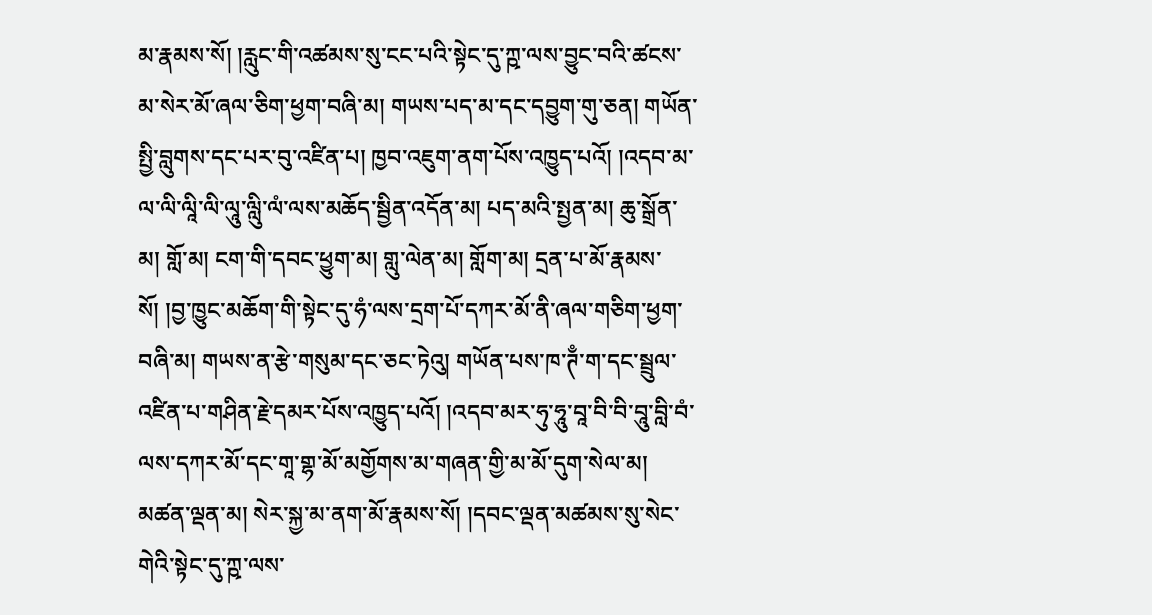མ་རྣམས་སོ། །རླུང་གི་འཚམས་སུ་ངང་པའི་སྟེང་དུ་ཀྵ་ལས་བྱུང་བའི་ཚངས་མ་སེར་མོ་ཞལ་ཅིག་ཕྱག་བཞི་མ། གཡས་པད་མ་དང་དབྱུག་གུ་ཅན། གཡོན་སྤྱི་བླུགས་དང་པར་བུ་འཛིན་པ། ཁྱབ་འཇུག་ནག་པོས་འཁྱུད་པའོ། །འདབ་མ་ལ་ལི་ལཱི་ལི་ལཱུ་ལླིུ་ལཾ་ལས་མཆོད་སྦྱིན་འདོན་མ། པད་མའི་སྤྱན་མ། ཆུ་སྒྲོན་མ། གློ་མ། ངག་གི་དབང་ཕྱུག་མ། གླུ་ལེན་མ། གློག་མ། དྲན་པ་མོ་རྣམས་སོ། །བྱ་ཁྱུང་མཆོག་གི་སྟེང་དུ་ཧཾ་ལས་དྲག་པོ་དཀར་མོ་ནི་ཞལ་གཅིག་ཕྱག་བཞི་མ། གཡས་ན་རྩེ་གསུམ་དང་ཅང་ཏེའུ། གཡོན་པས་ཁ་ཊྃ་ག་དང་སྦྲུལ་འཛིན་པ་གཤིན་རྗེ་དམར་པོས་འཁྱུད་པའོ། །འདབ་མར་ཧུ་ཧཱུ་བཱ་བི་བི་བཱུ་བླི་བཾ་ལས་དཀར་མོ་དང་གཱ་གྷ་མོ་མགྱོགས་མ་གཞན་གྱི་མ་མོ་དུག་སེལ་མ། མཚན་ལྡན་མ། སེར་སྐྱ་མ་ནག་མོ་རྣམས་སོ། །དབང་ལྡན་མཚམས་སུ་སེང་གེའི་སྟེང་དུ་ཀྵ་ལས་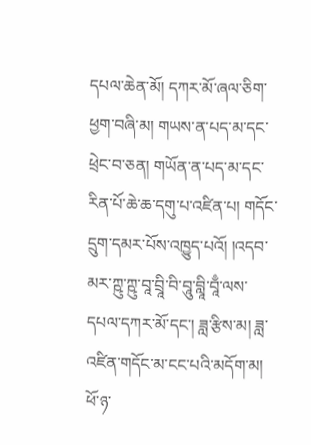དཔལ་ཆེན་མོ། དཀར་མོ་ཞལ་ཅིག་ཕྱག་བཞི་མ། གཡས་ན་པད་མ་དང་ཕྲེང་བ་ཅན། གཡོན་ན་པད་མ་དང་རིན་པོ་ཆེ་ཆ་དགུ་པ་འཛིན་པ། གདོང་དྲུག་དམར་པོས་འཁྱུད་པའོ། །འདབ་མར་ཀྵུ་ཀྵུ་བཱ་བྲཱི་བི་བཱུ་བླཱི་བཱྃ་ལས་དཔལ་དཀར་མོ་དང་། ཟླ་རྩིས་མ། ཟླ་འཛིན་གདོང་མ་ངང་པའི་མདོག་མ། ཕོ་ཉ་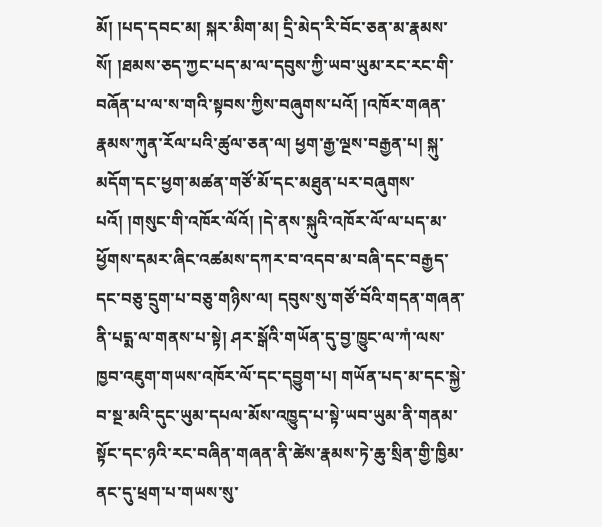མོ། །པད་དབང་མ། སྐར་མིག་མ། དྲི་མེད་རི་བོང་ཅན་མ་རྣམས་སོ། །ཐམས་ཅད་ཀྱང་པད་མ་ལ་དབུས་ཀྱི་ཡབ་ཡུམ་རང་རང་གི་བཞོན་པ་ལ་ས་གའི་སྟབས་ཀྱིས་བཞུགས་པའོ། །འཁོར་གཞན་རྣམས་ཀུན་རོལ་པའི་ཚུལ་ཅན་ལ། ཕྱག་རྒྱ་ལྔས་བརྒྱན་པ། སྐུ་མདོག་དང་ཕྱག་མཚན་གཙོ་མོ་དང་མཐུན་པར་བཞུགས་པའོ། །གསུང་གི་འཁོར་ལོའོ། །དེ་ནས་སྐུའི་འཁོར་ལོ་ལ་པད་མ་ཕྱོགས་དམར་ཞིང་འཚམས་དཀར་བ་འདབ་མ་བཞི་དང་བརྒྱད་དང་བཅུ་དྲུག་པ་བཅུ་གཉིས་ལ། དབུས་སུ་གཙོ་བོའི་གདན་གཞན་ནི་པདྨ་ལ་གནས་པ་སྟེ། ཤར་སྒོའི་གཡོན་དུ་བྱ་ཁྱུང་ལ་ཀཾ་ལས་ཁྱབ་འཇུག་གཡས་འཁོར་ལོ་དང་དབྱུག་པ། གཡོན་པད་མ་དང་སྐྱེ་བ་སྔ་མའི་དུང་ཡུམ་དཔལ་མོས་འཁྱུད་པ་སྟེ་ཡབ་ཡུམ་ནི་གནམ་སྟོང་དང་ཉའི་རང་བཞིན་གཞན་ནི་ཚེས་རྣམས་ཏེ་ཆུ་སྲིན་གྱི་ཁྱིམ་ནང་དུ་ཕྲག་པ་གཡས་སུ་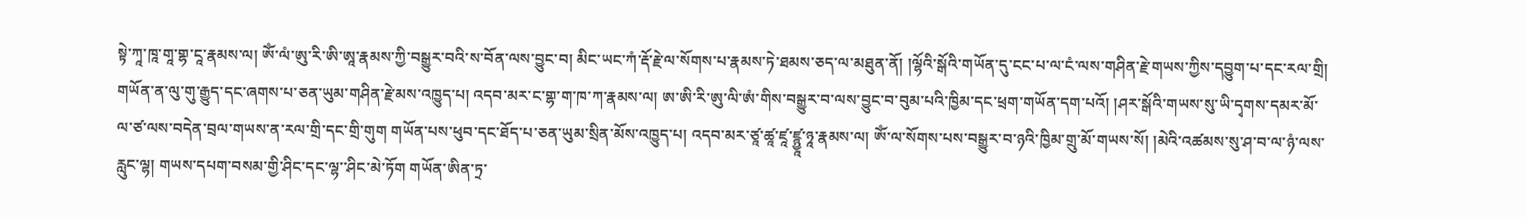སྟེ་ཀཱ་ཁཱ་གཱ་གྷ་ངཱ་རྣམས་ལ། ཨོཾ་ལཾ་ཨུ་རི་ཨི་ཨཱ་རྣམས་ཀྱི་བསྒྱུར་བའི་ས་བོན་ལས་བྱུང་བ། མིང་ཡང་ཀཾ་རྡོ་རྗེ་ལ་སོགས་པ་རྣམས་ཏེ་ཐམས་ཅད་ལ་མཐུན་ནོ། །ལྷོའི་སྒོའི་གཡོན་དུ་ངང་པ་ལ་ངཾ་ལས་གཤིན་རྗེ་གཡས་ཀྱིས་དབྱུག་པ་དང་རལ་གྲི། གཡོན་ན་ལུ་གུ་རྒྱུད་དང་ཞགས་པ་ཅན་ཡུམ་གཤིན་རྗེ་མས་འཁྱུད་པ། འདབ་མར་ང་གྷ་ག་ཁ་ཀ་རྣམས་ལ། ཨ་ཨི་རི་ཨུ་ལི་ཨཾ་གིས་བསྒྱུར་བ་ལས་བྱུང་བ་བུམ་པའི་ཁྱིམ་དང་ཕྲག་གཡོན་དག་པའོ། །ཤར་སྒོའི་གཡས་སུ་ཡི་དྭགས་དམར་མོ་ལ་ཙ་ལས་བདེན་བྲལ་གཡས་ན་རལ་གྲི་དང་གྲི་གུག གཡོན་པས་ཕུབ་དང་ཐོད་པ་ཅན་ཡུམ་སྲིན་མོས་འཁྱུད་པ། འདབ་མར་ཙཱ་ཚཱ་ཛཱ་ཛྙྱཱ་ཉཱ་རྣམས་ལ། ཨོཾ་ལ་སོགས་པས་བསྒྱུར་བ་ཉའི་ཁྱིམ་གྲུ་མོ་གཡས་སོ། །མེའི་འཚམས་སུ་ཤ་བ་ལ་ཉཾ་ལས་རླུང་ལྷ། གཡས་དཔག་བསམ་གྱི་ཤིང་དང་ལྷ་་ཤིང་མེ་ཏོག གཡོན་ཨིན་ཏྲ་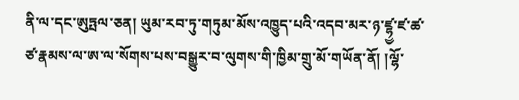ནི་ལ་དང་ཨུཏྤལ་ཅན། ཡུམ་རབ་ཏུ་གཏུམ་མོས་འཁྱུད་པའི་འདབ་མར་ཉ་ཛྷྱ་ཛ་ཚ་ཙ་རྣམས་ལ་ཨ་ལ་སོགས་པས་བསྒྱུར་བ་ལུགས་གི་ཁྱིམ་གྲུ་མོ་གཡོན་ནོ། །ལྷོ་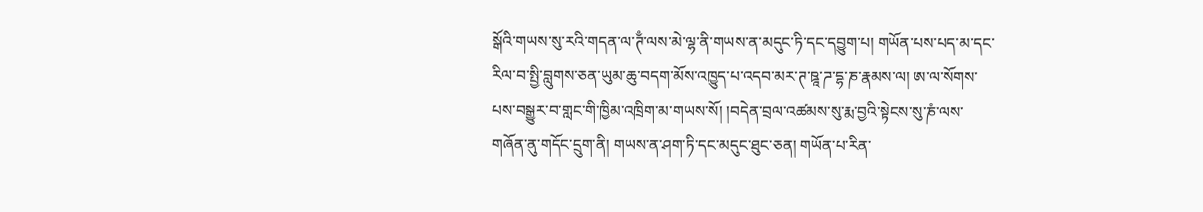སྒོའི་གཡས་སུ་རའི་གདན་ལ་ཊྃ་ལས་མེ་ལྷ་ནི་གཡས་ན་མདུང་ཏི་དང་དབྱུག་པ། གཡོན་པས་པད་མ་དང་རིལ་བ་སྤྱི་བླུགས་ཅན་ཡུམ་ཆུ་བདག་མོས་འཁྱུད་པ་འདབ་མར་ཊ་ཋཱ་ཌ་དྷ་ཎ་རྣམས་ལ། ཨ་ལ་སོགས་པས་བསྒྱུར་བ་གླང་གི་ཁྱིམ་འཁྲིག་མ་གཡས་སོ། །བདེན་བྲལ་འཚམས་སུ་རྨ་བྱའི་སྟེངས་སུ་ཎཾ་ལས་གཞོན་ནུ་གདོང་དྲུག་ནི། གཡས་ན་ཤག་ཏི་དང་མདུང་ཐུང་ཅན། གཡོན་པ་རིན་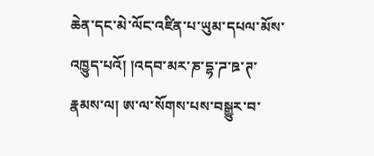ཆེན་དང་མེ་ལོང་འཛིན་པ་ཡུམ་དཔལ་མོས་འཁྱུད་པའོ། །འདབ་མར་ཎ་དྷ་ཌ་ཋ་ཊ་རྣམས་ལ། ཨ་ལ་སོགས་པས་བསྒྱུར་བ་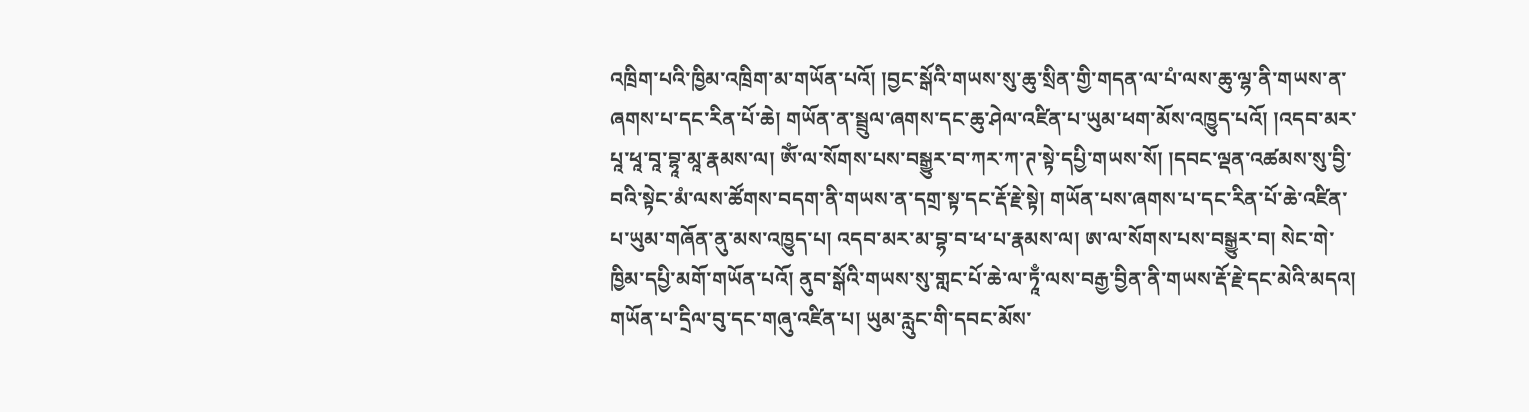འཁྲིག་པའི་ཁྱིམ་འཁྲིག་མ་གཡོན་པའོ། །བྱང་སྒོའི་གཡས་སུ་ཆུ་སྲིན་གྱི་གདན་ལ་པཾ་ལས་ཆུ་ལྷ་ནི་གཡས་ན་ཞགས་པ་དང་རིན་པོ་ཆེ། གཡོན་ན་སྦྲུལ་ཞགས་དང་ཆུ་ཤེལ་འཛིན་པ་ཡུམ་ཕག་མོས་འཁྱུད་པའོ། །འདབ་མར་པཱ་ཕཱ་བཱ་བྷཱ་མཱ་རྣམས་ལ། ཨོཾ་ལ་སོགས་པས་བསྒྱུར་བ་ཀར་ཀ་ཊ་སྟེ་དཔྱི་གཡས་སོ། །དབང་ལྡན་འཚམས་སུ་བྱི་བའི་སྟེང་མཾ་ལས་ཚོགས་བདག་ནི་གཡས་ན་དགྲ་སྟ་དང་རྡོ་རྗེ་སྟེ། གཡོན་པས་ཞགས་པ་དང་རིན་པོ་ཆེ་འཛིན་པ་ཡུམ་གཞོན་ནུ་མས་འཁྱུད་པ། འདབ་མར་མ་བྷ་བ་ཕ་པ་རྣམས་ལ། ཨ་ལ་སོགས་པས་བསྒྱུར་བ། སེང་གེ་ཁྱིམ་དཔྱི་མགོ་གཡོན་པའོ། ནུབ་སྒོའི་གཡས་སུ་གླང་པོ་ཆེ་ལ་ཏཱྃ་ལས་བརྒྱ་བྱིན་ནི་གཡས་རྡོ་རྗེ་དང་མེའི་མདའ། གཡོན་པ་དྲིལ་བུ་དང་གཞུ་འཛིན་པ། ཡུམ་རླུང་གི་དབང་མོས་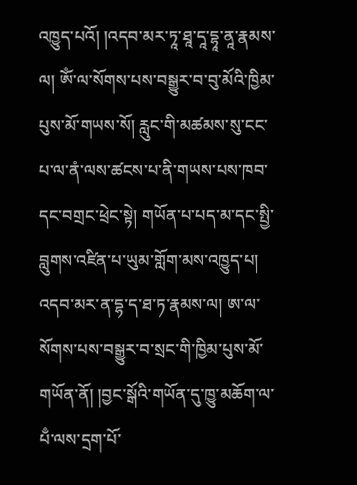འཁྱུད་པའོ། །འདབ་མར་ཏཱ་ཐཱ་དཱ་དྷཱ་ནཱ་རྣམས་ལ། ཨོཾ་ལ་སོགས་པས་བསྒྱུར་བ་བུ་མོའི་ཁྱིམ་པུས་མོ་གཡས་སོ། རླུང་གི་མཚམས་སུ་ངང་པ་ལ་ནཾ་ལས་ཚངས་པ་ནི་གཡས་པས་ཁབ་དང་བགྲང་ཕྲེང་སྟེ། གཡོན་པ་པད་མ་དང་སྤྱི་བླུགས་འཛིན་པ་ཡུམ་གློག་མས་འཁྱུད་པ། འདབ་མར་ན་དྷ་ད་ཐ་ཏ་རྣམས་ལ། ཨ་ལ་སོགས་པས་བསྒྱུར་བ་སྲང་གི་ཁྱིམ་པུས་མོ་གཡོན་ནོ། །བྱང་སྒོའི་གཡོན་དུ་ཁྱུ་མཆོག་ལ་པྃ་ལས་དྲག་པོ་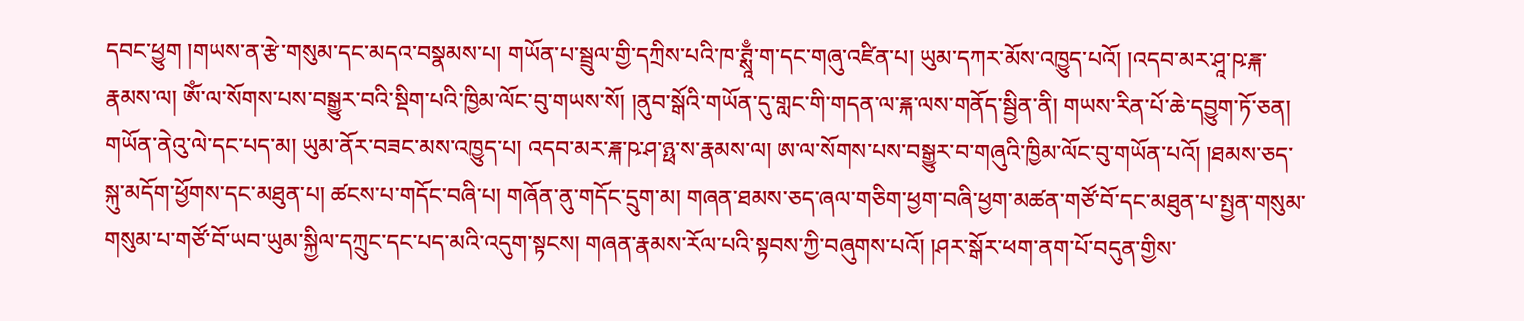དབང་ཕྱུག །གཡས་ན་རྩེ་གསུམ་དང་མདའ་བསྣམས་པ། གཡོན་པ་སྦྲུལ་གྱི་དཀྲིས་པའི་ཁ་ཊྶཱྃ་ག་དང་གཞུ་འཛིན་པ། ཡུམ་དཀར་མོས་འཁྱུད་པའོ། །འདབ་མར་ཤཱ་ཥ་ྈྐ་རྣམས་ལ། ཨོཾ་ལ་སོགས་པས་བསྒྱུར་བའི་སྡིག་པའི་ཁྱིམ་ལོང་བུ་གཡས་སོ། །ནུབ་སྒོའི་གཡོན་དུ་གླང་གི་གདན་ལ་ྈྐ་ལས་གནོད་སྦྱིན་ནི། གཡས་རིན་པོ་ཆེ་དབྱུག་ཏོ་ཅན། གཡོན་ནེའུ་ལེ་དང་པད་མ། ཡུམ་ནོར་བཟང་མས་འཁྱུད་པ། འདབ་མར་ྈྐ་ཥ་ཤ་ཉྥ་ས་རྣམས་ལ། ཨ་ལ་སོགས་པས་བསྒྱུར་བ་གཞུའི་ཁྱིམ་ལོང་བུ་གཡོན་པའོ། །ཐམས་ཅད་སྐུ་མདོག་ཕྱོགས་དང་མཐུན་པ། ཚངས་པ་གདོང་བཞི་པ། གཞོན་ནུ་གདོང་དྲུག་མ། གཞན་ཐམས་ཅད་ཞལ་གཅིག་ཕྱག་བཞི་ཕྱག་མཚན་གཙོ་བོ་དང་མཐུན་པ་སྤྱན་གསུམ་གསུམ་པ་གཙོ་བོ་ཡབ་ཡུམ་སྐྱིལ་དཀྲུང་དང་པད་མའི་འདུག་སྟངས། གཞན་རྣམས་རོལ་པའི་སྟབས་ཀྱི་བཞུགས་པའོ། །ཤར་སྒོར་ཕག་ནག་པོ་བདུན་གྱིས་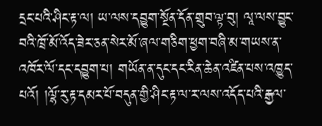དྲང་པའི་ཤིང་རྟ་ལ། ཡ་ལས་དབྱུག་སྔོན་དོན་གྲུབ་ལྟ་བུ། ལཱ་ལས་བྱུང་བའི་ཁྲོ་མོ་འོད་ཟེར་ཅན་སེར་མོ་ཞལ་གཅིག་ཕྱག་བཞི་མ་གཡས་ན་འཁོར་ལོ་དང་དབྱུག་པ། གཡོན་ན་དུང་དང་རིན་ཆེན་འཛིན་པས་འཁྱུད་པའོ། །ལྷོ་རུ་རྟ་དམར་པོ་བདུན་གྱི་ཤིང་རྟ་ལ་ར་ལས་འདོད་པའི་རྒྱལ་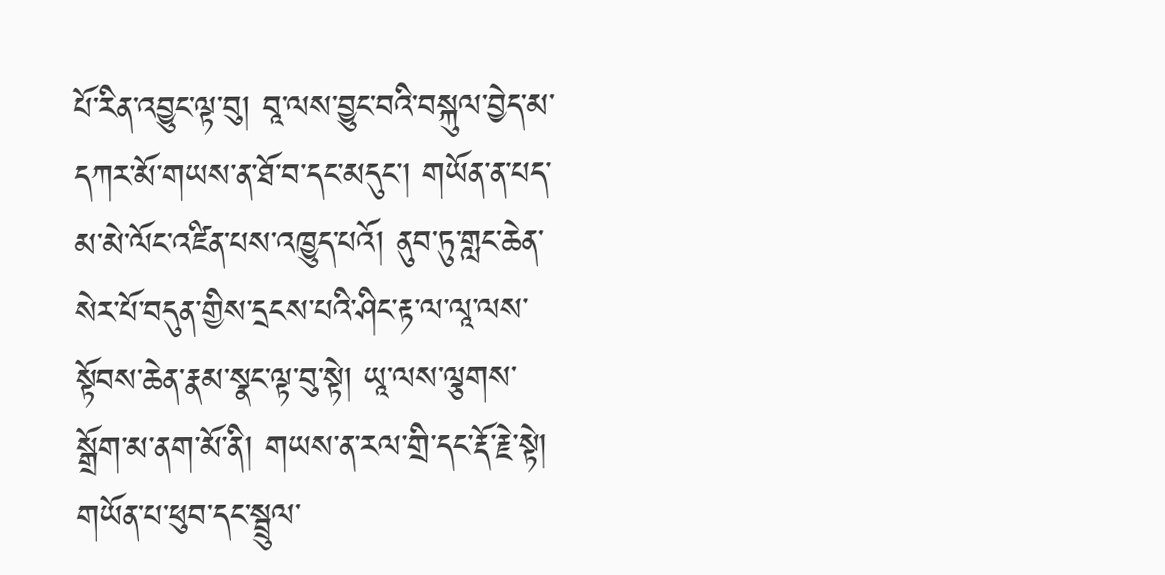པོ་རིན་འབྱུང་ལྟ་བུ། བཱ་ལས་བྱུང་བའི་བསྐུལ་བྱེད་མ་དཀར་མོ་གཡས་ན་ཐོ་བ་དང་མདུང་། གཡོན་ན་པད་མ་མེ་ལོང་འཛིན་པས་འཁྱུད་པའོ། ནུབ་ཏུ་གླང་ཆེན་སེར་པོ་བདུན་གྱིས་དྲངས་པའི་ཤིང་རྟ་ལ་ལཱ་ལས་སྟོབས་ཆེན་རྣམ་སྣང་ལྟ་བུ་སྟེ། ཡཱ་ལས་ལྕགས་སྒྲོག་མ་ནག་མོ་ནི། གཡས་ན་རལ་གྲི་དང་རྡོ་རྗེ་སྟེ། གཡོན་པ་ཕུབ་དང་སྦྲུལ་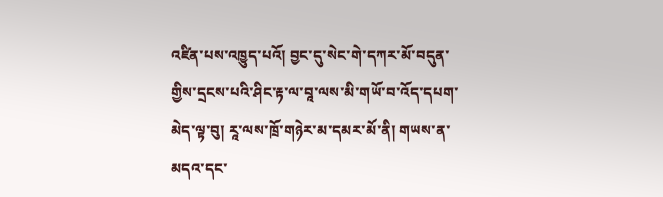འཛིན་པས་འཁྱུད་པའོ། བྱང་དུ་སེང་གེ་དཀར་མོ་བདུན་གྱིས་དྲངས་པའི་ཤིང་རྟ་ལ་བཱ་ལས་མི་གཡོ་བ་འོད་དཔག་མེད་ལྟ་བུ། རཱ་ལས་ཁྲོ་གཉེར་མ་དམར་མོ་ནི། གཡས་ན་མདའ་དང་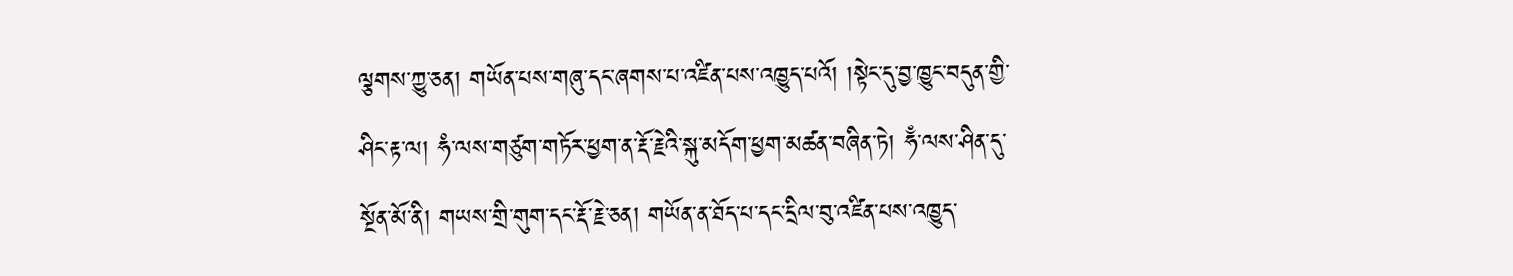ལྕགས་ཀྱུ་ཅན། གཡོན་པས་གཞུ་དང་ཞགས་པ་འཛིན་པས་འཁྱུད་པའོ། །སྟེང་དུ་བྱ་ཁྱུང་བདུན་གྱི་ཤིང་རྟ་ལ། ཧཾ་ལས་གཙུག་གཏོར་ཕྱག་ན་རྡོ་རྗེའི་སྐུ་མདོག་ཕྱག་མཚན་བཞིན་ཏེ། ཧྃ་ལས་ཤིན་དུ་སྔོན་མོ་ནི། གཡས་གྲི་གུག་དང་རྡོ་རྗེ་ཅན། གཡོན་ན་ཐོད་པ་དང་དྲིལ་བུ་འཛིན་པས་འཁྱུད་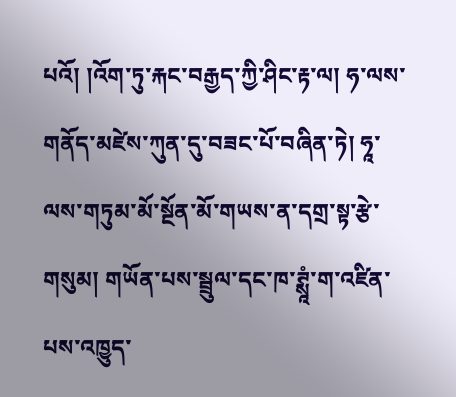པའོ། །འོག་ཏུ་རྐང་བརྒྱད་ཀྱི་ཤིང་རྟ་ལ། ཧ་ལས་གནོད་མཛེས་ཀུན་དུ་བཟང་པོ་བཞིན་ཏེ། ཧཱ་ལས་གཏུམ་མོ་སྔོན་མོ་གཡས་ན་དགྲ་སྟ་རྩེ་གསུམ། གཡོན་པས་སྦྲུལ་དང་ཁ་ཊྶཱཾ་ག་འཛིན་པས་འཁྱུད་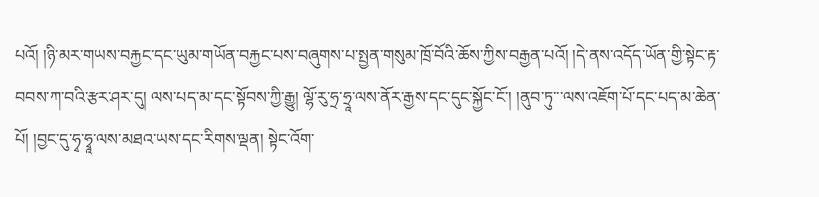པའོ། །ཉི་མར་གཡས་བརྐྱང་དང་ཡུམ་གཡོན་བརྐྱང་པས་བཞུགས་པ་སྤྱན་གསུམ་ཁྲོ་བོའི་ཆོས་ཀྱིས་བརྒྱན་པའོ། །དེ་ནས་འདོད་ཡོན་གྱི་སྟེང་རྟ་བབས་ཀ་བའི་རྩར་ཤར་དུ། ལས་པད་མ་དང་སྟོབས་ཀྱི་རྒྱུ། ལྷོ་རུ་ཧྲ་ཧྲཱ་ལས་ནོར་རྒྱས་དང་དུང་སྐྱོང་ངོ་། །ནུབ་ཏུ་་་ལས་འཇོག་པོ་དང་པད་མ་ཆེན་པོ། །བྱང་དུ་ཧྭ་ཧྭཱ་ལས་མཐའ་ཡས་དང་རིགས་ལྡན། སྟེང་འོག་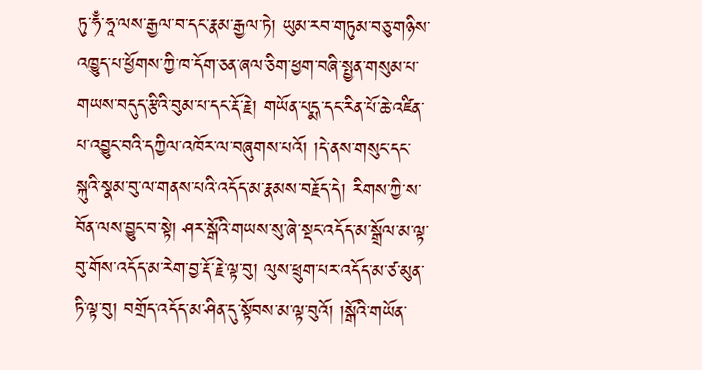ཏུ་ཧྃ་ཧཱ་ལས་རྒྱལ་བ་དང་རྣམ་རྒྱལ་ཏེ། ཡུམ་རབ་གཏུམ་བཅུ་གཉིས་འཁྱུད་པ་ཕྱོགས་ཀྱི་ཁ་དོག་ཅན་ཞལ་ཅིག་ཕྱག་བཞི་སྤྱན་གསུམ་པ་གཡས་བདུད་རྩིའི་བུམ་པ་དང་རྡོ་རྗེ། གཡོན་པདྨ་དང་རིན་པོ་ཆེ་འཛིན་པ་འབྱུང་བའི་དཀྱིལ་འཁོར་ལ་བཞུགས་པའོ། །དེ་ནས་གསུང་དང་སྐུའི་སྣམ་བུ་ལ་གནས་པའི་འདོད་མ་རྣམས་བརྗོད་དེ། རིགས་ཀྱི་ས་བོན་ལས་བྱུང་བ་སྟེ། ཤར་སྒོའི་གཡས་སུ་ཞེ་སྡང་འདོད་མ་སྒྲོལ་མ་ལྟ་བུ་གོས་འདོད་མ་རེག་བྱ་རྡོ་རྗེ་ལྟ་བུ། ལུས་ཕྲུག་པར་འདོད་མ་ཙ་མུན་ཏི་ལྟ་བུ། བགྲོད་འདོད་མ་ཤིན་དུ་སྟོབས་མ་ལྟ་བུའོ། །སྒོའི་གཡོན་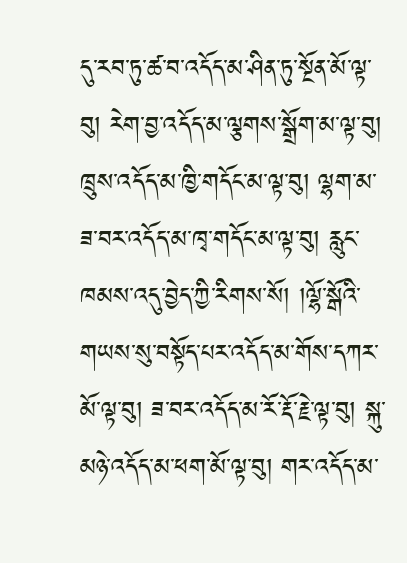དུ་རབ་ཏུ་ཚ་བ་འདོད་མ་ཤིན་ཏུ་སྔོན་མོ་ལྟ་བུ། རེག་བྱ་འདོད་མ་ལྕགས་སྒྲོག་མ་ལྟ་བུ། ཁྲུས་འདོད་མ་ཁྱི་གདོང་མ་ལྟ་བུ། ལྷག་མ་ཟ་བར་འདོད་མ་ཁྭ་གདོང་མ་ལྟ་བུ། རླུང་ཁམས་འདུ་བྱེད་ཀྱི་རིགས་སོ། །ལྷོ་སྒོའི་གཡས་སུ་བསྟོད་པར་འདོད་མ་གོས་དཀར་མོ་ལྟ་བུ། ཟ་བར་འདོད་མ་རོ་རྡོ་རྗེ་ལྟ་བུ། སྐུ་མཉེ་འདོད་མ་ཕག་མོ་ལྟ་བུ། གར་འདོད་མ་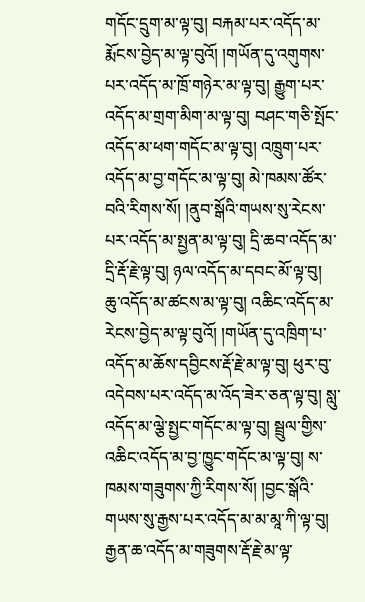གདོང་དྲུག་མ་ལྟ་བུ། བརྐམ་པར་འདོད་མ་རྨོངས་བྱེད་མ་ལྟ་བུའོ། །གཡོན་དུ་འགུགས་པར་འདོད་མ་ཁྲོ་གཉེར་མ་ལྟ་བུ། རྒྱུག་པར་འདོད་མ་གྲག་མིག་མ་ལྟ་བུ། བཤང་གཅི་སྤོང་འདོད་མ་ཕག་གདོང་མ་ལྟ་བུ། འཁྲུག་པར་འདོད་མ་བྱ་གདོང་མ་ལྟ་བུ། མེ་ཁམས་ཚོར་བའི་རིགས་སོ། །ནུབ་སྒོའི་གཡས་སུ་རེངས་པར་འདོད་མ་སྤྱན་མ་ལྟ་བུ། དྲི་ཆབ་འདོད་མ་དྲི་རྡོ་རྗེ་ལྟ་བུ། ཉལ་འདོད་མ་དབང་མོ་ལྟ་བུ། ཆུ་འདོད་མ་ཚངས་མ་ལྟ་བུ། འཆིང་འདོད་མ་རེངས་བྱེད་མ་ལྟ་བུའོ། །གཡོན་དུ་འཁྲིག་པ་འདོད་མ་ཆོས་དབྱིངས་རྡོ་རྗེ་མ་ལྟ་བུ། ཕུར་བུ་འདེབས་པར་འདོད་མ་འོད་ཟེར་ཅན་ལྟ་བུ། སླུ་འདོད་མ་ལྕེ་སྤྱང་གདོང་མ་ལྟ་བུ། སྦྲུལ་གྱིས་འཆིང་འདོད་མ་བྱ་ཁྱུང་གདོང་མ་ལྟ་བུ། ས་ཁམས་གཟུགས་ཀྱི་རིགས་སོ། །བྱང་སྒོའི་གཡས་སུ་རྒྱས་པར་འདོད་མ་མ་མཱ་ཀི་ལྟ་བུ། རྒྱན་ཆ་འདོད་མ་གཟུགས་རྡོ་རྗེ་མ་ལྟ་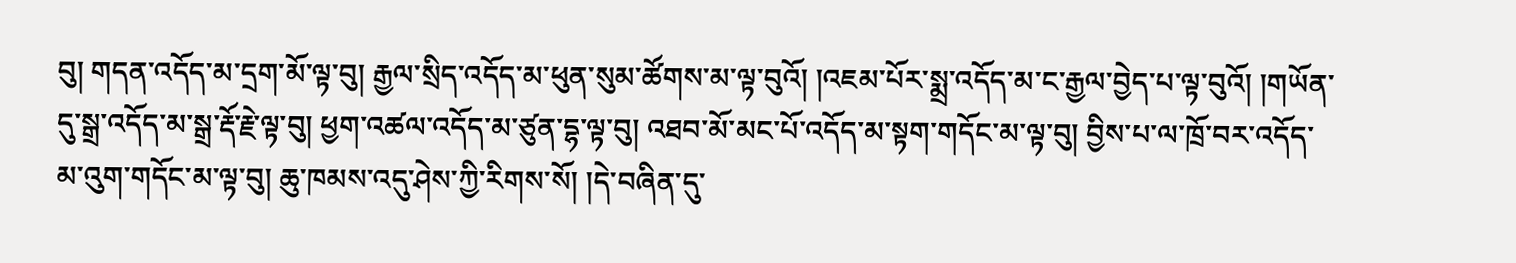བུ། གདན་འདོད་མ་དྲག་མོ་ལྟ་བུ། རྒྱལ་སྲིད་འདོད་མ་ཕུན་སུམ་ཚོགས་མ་ལྟ་བུའོ། །འཇམ་པོར་སྨྲ་འདོད་མ་ང་རྒྱལ་བྱེད་པ་ལྟ་བུའོ། །གཡོན་དུ་སྒྲ་འདོད་མ་སྒྲ་རྡོ་རྗེ་ལྟ་བུ། ཕྱག་འཚལ་འདོད་མ་ཙུན་དྷ་ལྟ་བུ། འཐབ་མོ་མང་པོ་འདོད་མ་སྟག་གདོང་མ་ལྟ་བུ། བྱིས་པ་ལ་ཁྲོ་བར་འདོད་མ་འུག་གདོང་མ་ལྟ་བུ། ཆུ་ཁམས་འདུ་ཤེས་ཀྱི་རིགས་སོ། །དེ་བཞིན་དུ་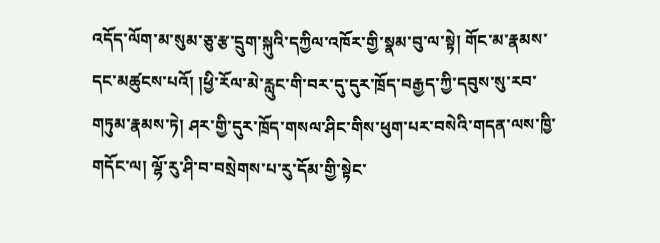འདོད་ལོག་མ་སུམ་ཅུ་རྩ་དྲུག་སྐུའི་དཀྱིལ་འཁོར་གྱི་སྣམ་བུ་ལ་སྟེ། གོང་མ་རྣམས་དང་མཚུངས་པའོ། །ཕྱི་རོལ་མེ་རླུང་གི་བར་དུ་དུར་ཁྲོད་བརྒྱད་ཀྱི་དབུས་སུ་རབ་གཏུམ་རྣམས་ཏེ། ཤར་གྱི་དུར་ཁྲོད་གསལ་ཤིང་གིས་ཕུག་པར་བསེའི་གདན་ལས་ཁྱི་གདོང་ལ། ལྷོ་རུ་ཤི་བ་བསྲེགས་པ་རུ་དོམ་གྱི་སྟེང་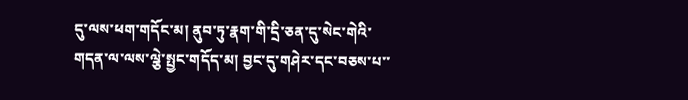དུ་ལས་ཕག་གདོང་མ། ནུབ་ཏུ་རྣག་གི་དྲི་ཅན་དུ་སེང་གེའི་གདན་ལ་ལས་ལྕེ་སྤྱང་གདོད་མ། བྱང་དུ་གཤེར་དང་བཅས་པ་་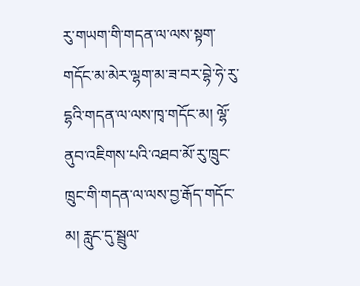རུ་གཡག་གི་གདན་ལ་ལས་སྟག་གདོང་མ་མེར་ལྷག་མ་ཟ་བར་བྷེ་ཧེ་རུ་དྷའི་གདན་ལ་ལས་ཁྭ་གདོང་མ། ལྷོ་ནུབ་འཇིགས་པའི་འཐབ་མོ་རུ་ཁྲུང་ཁྲུང་གི་གདན་ལ་ལས་བྱ་རྒོད་གདོང་མ། རླུང་དུ་སྦྲུལ་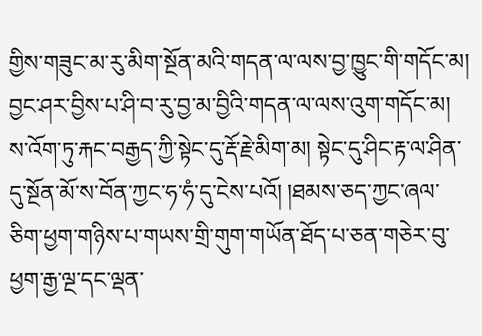གྱིས་གཟུང་མ་རུ་མིག་སྔོན་མའི་གདན་ལ་ལས་བྱ་ཁྱུང་གི་གདོང་མ། བྱང་ཤར་བྱིས་པ་ཤི་བ་རུ་བྱ་མ་བྱིའི་གདན་ལ་ལས་འུག་གདོང་མ། ས་འོག་ཏུ་རྐང་བརྒྱད་ཀྱི་སྟེང་དུ་རྡོ་རྗེ་མིག་མ། སྟེང་དུ་ཤིང་རྟ་ལ་ཤིན་དུ་སྔོན་མོ་ས་བོན་ཀྱང་ཧ་ཧཾ་དུ་ངེས་པའོ། །ཐམས་ཅད་ཀྱང་ཞལ་ཅིག་ཕྱག་གཉིས་པ་གཡས་གྲི་གུག་གཡོན་ཐོད་པ་ཅན་གཅེར་བུ་ཕྱག་རྒྱ་ལྔ་དང་ལྡན་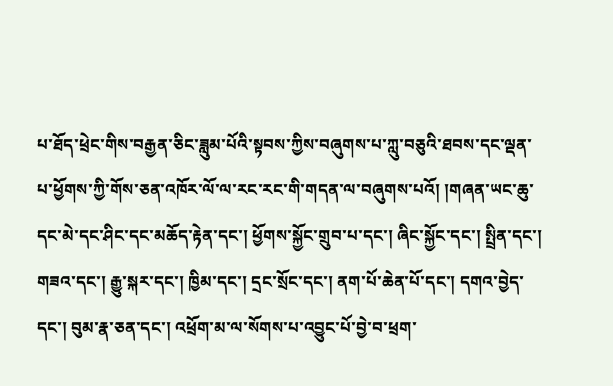པ་ཐོད་ཕྲེང་གིས་བརྒྱན་ཅིང་ཟླུམ་པོའི་སྟབས་ཀྱིས་བཞུགས་པ་ཀླུ་བཅུའི་ཐབས་དང་ལྡན་པ་ཕྱོགས་ཀྱི་གོས་ཅན་འཁོར་ལོ་ལ་རང་རང་གི་གདན་ལ་བཞུགས་པའོ། །གཞན་ཡང་ཆུ་དང་མེ་དང་ཤིང་དང་མཆོད་རྟེན་དང་། ཕྱོགས་སྐྱོང་གྲུབ་པ་དང་། ཞིང་སྐྱོང་དང་། སྤྲིན་དང་། གཟའ་དང་། རྒྱུ་སྐར་དང་། ཁྱིམ་དང་། དྲང་སྲོང་དང་། ནག་པོ་ཆེན་པོ་དང་། དགའ་བྱེད་དང་། བུམ་རྣ་ཅན་དང་། འཕྲོག་མ་ལ་སོགས་པ་འབྱུང་པོ་བྱེ་བ་ཕྲག་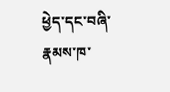ཕྱེད་དང་བཞི་རྣམས་ཁ་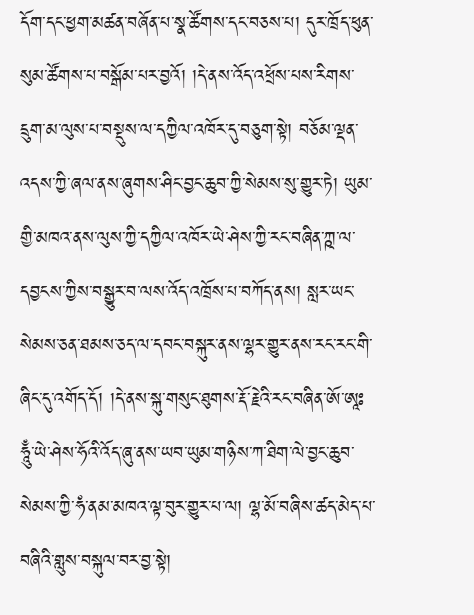དོག་དང་ཕྱག་མཚན་བཞོན་པ་སྣ་ཚོགས་དང་བཅས་པ། དུར་ཁྲོད་ཕུན་སུམ་ཚོགས་པ་བསྒོམ་པར་བྱའོ། །དེ་ནས་འོད་འཕྲོས་པས་རིགས་དྲུག་མ་ལུས་པ་བསྡུས་ལ་དཀྱིལ་འཁོར་དུ་བཅུག་སྟེ། བཅོམ་ལྡན་འདས་ཀྱི་ཞལ་ནས་ཞུགས་ཤིང་བྱང་ཆུབ་ཀྱི་སེམས་སུ་གྱུར་ཏེ། ཡུམ་གྱི་མཁའ་ནས་ལུས་ཀྱི་དཀྱིལ་འཁོར་ཡེ་ཤེས་ཀྱི་རང་བཞིན་ཀྵ་ལ་དབྱངས་ཀྱིས་བསྒྱུར་བ་ལས་འོད་འཁྲོས་པ་བཀོད་ནས། སླར་ཡང་སེམས་ཅན་ཐམས་ཅད་ལ་དབང་བསྐུར་ནས་ལྷར་གྱུར་ནས་རང་རང་གི་ཞིང་དུ་འགོད་དོ། །དེ་ནས་སྐུ་གསུང་ཐུགས་རྡོ་རྗེའི་རང་བཞིན་ཨོ་ཨཱཿཧཱུྃ་ཡེ་ཤེས་ཧོའི་འོད་ཞུ་ནས་ཡབ་ཡུམ་གཉིས་ཀ་ཐིག་ལེ་བྱང་ཆུབ་སེམས་ཀྱི་ཧཾ་ནམ་མཁའ་ལྟ་བུར་གྱུར་པ་ལ། ལྷ་མོ་བཞིས་ཚད་མེད་པ་བཞིའི་གླུས་བསྐུལ་བར་བྱ་སྟེ།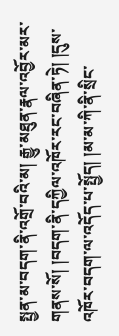སྤྱན་མ་བདག་ནི་འགྲོ་བའི་མ། རྒྱུ་མཐུན་རྣལ་འབྱོར་མར་གནས་སོ། །བདག་ནི་དཀྱིལ་འཁོར་རང་བཞིན་ཏེ། །དུས་འཁོར་བདག་ལ་འདོད་པ་སྤྱོད། །མ་མ་ཀི་ནི་སྲིང་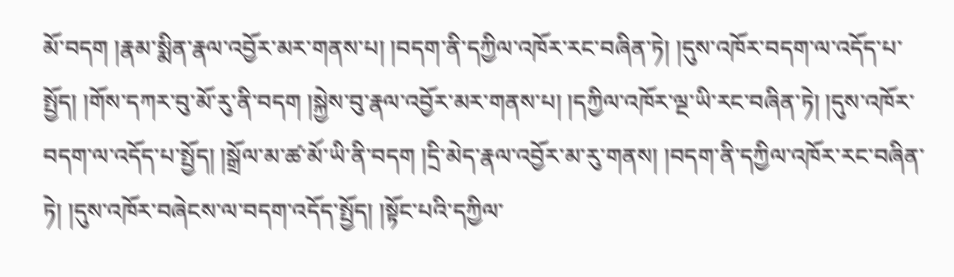མོ་བདག །རྣམ་སྨིན་རྣལ་འབྱོར་མར་གནས་པ། །བདག་ནི་དཀྱིལ་འཁོར་རང་བཞིན་ཏེ། །དུས་འཁོར་བདག་ལ་འདོད་པ་སྤྱོད། །གོས་དཀར་བུ་མོ་རུ་ནི་བདག །སྐྱེས་བུ་རྣལ་འབྱོར་མར་གནས་པ། །དཀྱིལ་འཁོར་ལྔ་ཡི་རང་བཞིན་ཏེ། །དུས་འཁོར་བདག་ལ་འདོད་པ་སྤྱོད། །སྒྲོལ་མ་ཚ་མོ་ཡི་ནི་བདག །དྲི་མེད་རྣལ་འབྱོར་མ་རུ་གནས། །བདག་ནི་དཀྱིལ་འཁོར་རང་བཞིན་ཏེ། །དུས་འཁོར་བཞེངས་ལ་བདག་འདོད་སྤྱོད། །སྟོང་པའི་དཀྱིལ་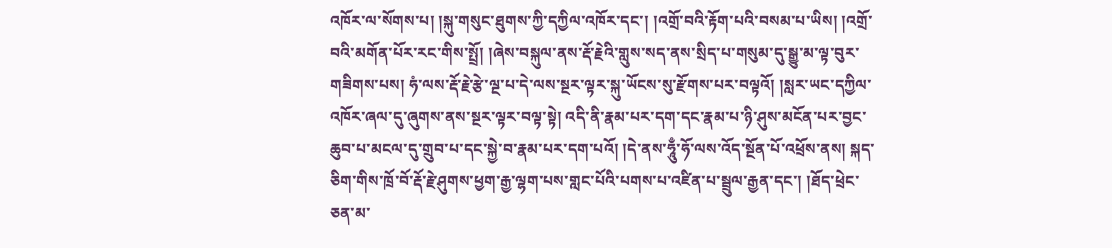འཁོར་ལ་སོགས་པ། །སྐུ་གསུང་ཐུགས་ཀྱི་དཀྱིལ་འཁོར་དང་། །འགྲོ་བའི་རྟོག་པའི་བསམ་པ་ཡིས། །འགྲོ་བའི་མགོན་པོར་རང་གིས་སྤྲོ། །ཞེས་བསྐུལ་ནས་རྡོ་རྗེའི་གླུས་སད་ནས་སྲིད་པ་གསུམ་དུ་སྒྱུ་མ་ལྟ་བུར་གཟིགས་པས། ཧཾ་ལས་རྡོ་རྗེ་རྩེ་ལྔ་པ་དེ་ལས་སྔར་ལྟར་སྐུ་ཡོངས་སུ་རྫོགས་པར་བལྟའོ། །སླར་ཡང་དཀྱིལ་འཁོར་ཞལ་དུ་ཞུགས་ནས་སྔར་ལྟར་བལྟ་སྟེ། འདི་ནི་རྣམ་པར་དག་དང་རྣམ་པ་ཉི་ཤུས་མངོན་པར་བྱང་ཆུབ་པ་མངལ་དུ་གྲུབ་པ་དང་སྐྱེ་བ་རྣམ་པར་དག་པའོ། །དེ་ནས་ཧཱུྃ་ཧོ་ལས་འོད་སྔོན་པོ་འཕྲོས་ནས། སྐད་ཅིག་གིས་ཁྲོ་བོ་རྡོ་རྗེ་ཤུགས་ཕྱག་རྒྱ་ལྷག་པས་གླང་པོའི་པགས་པ་འཛིན་པ་སྦྲུལ་རྒྱན་དང་། །ཐོད་ཕྲེང་ཅན་མ་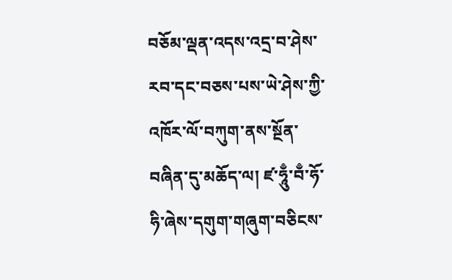བཅོམ་ལྡན་འདས་འདྲ་བ་ཤེས་རབ་དང་བཅས་པས་ཡེ་ཤེས་ཀྱི་འཁོར་ལོ་བཀུག་ནས་སྔོན་བཞིན་དུ་མཆོད་ལ། ཛ་ཧཱུྃ་བྃ་ཧོ་ཧི་ཞེས་དགུག་གཞུག་བཅིངས་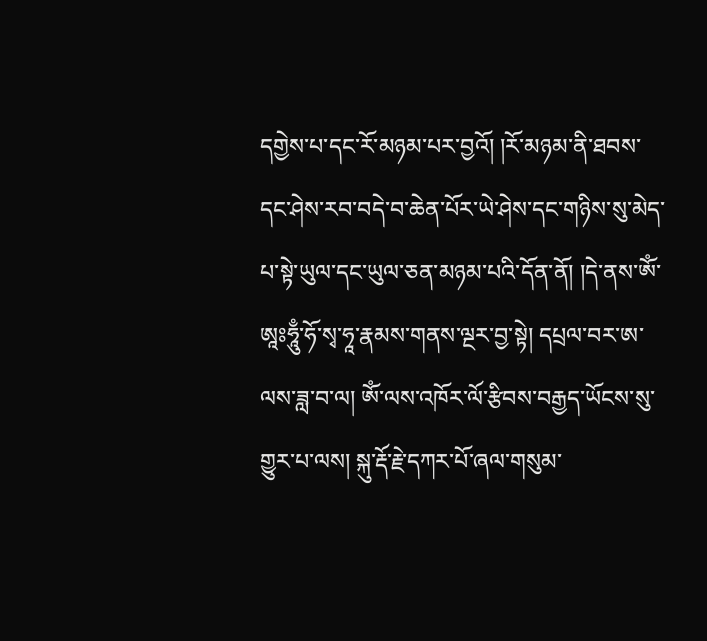དགྱེས་པ་དང་རོ་མཉམ་པར་བྱའོ། །རོ་མཉམ་ནི་ཐབས་དང་ཤེས་རབ་བདེ་བ་ཆེན་པོར་ཡེ་ཤེས་དང་གཉིས་སུ་མེད་པ་སྟེ་ཡུལ་དང་ཡུལ་ཅན་མཉམ་པའི་དོན་ནོ། །དེ་ནས་ཨོཾ་ཨཱཿཧཱུྃ་ཧོ་སྭ་ཧཱ་རྣམས་གནས་ལྔར་བྱ་སྟེ། དཔྲལ་བར་ཨ་ལས་ཟླ་བ་ལ། ཨོཾ་ལས་འཁོར་ལོ་རྩིབས་བརྒྱད་ཡོངས་སུ་གྱུར་པ་ལས། སྐུ་རྡོ་རྗེ་དཀར་པོ་ཞལ་གསུམ་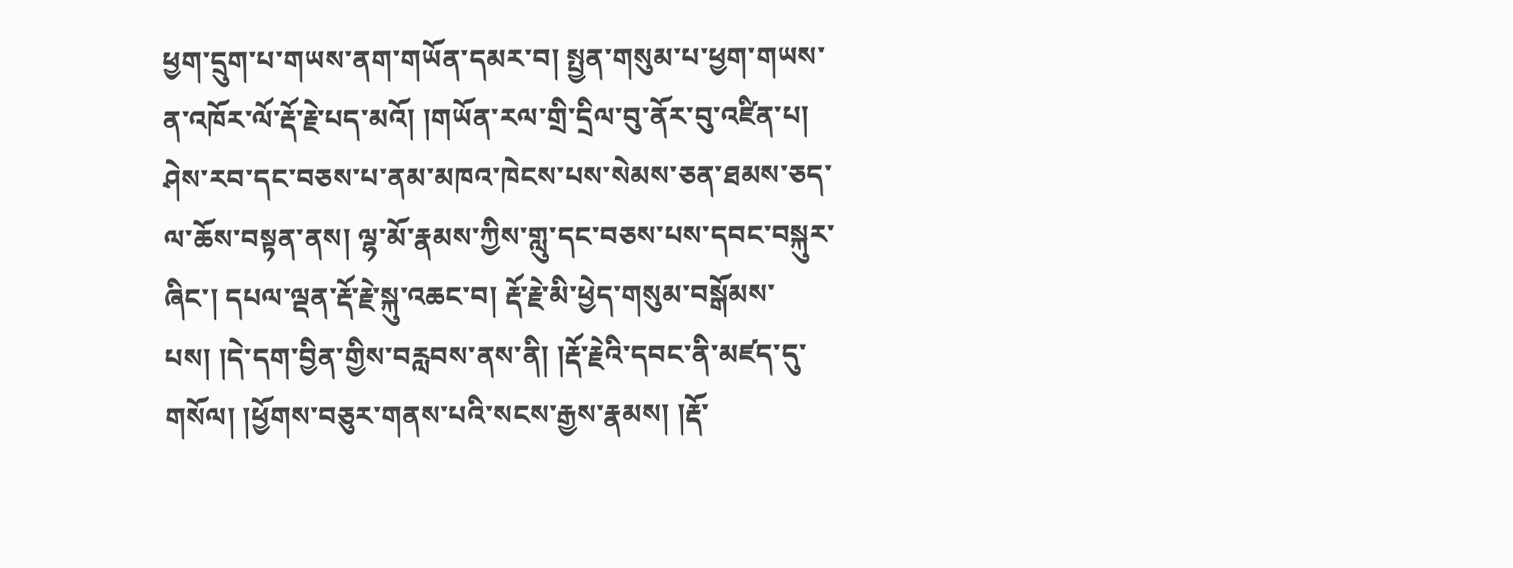ཕྱག་དྲུག་པ་གཡས་ནག་གཡོན་དམར་བ། སྤྱན་གསུམ་པ་ཕྱག་གཡས་ན་འཁོར་ལོ་རྡོ་རྗེ་པད་མའོ། །གཡོན་རལ་གྲི་དྲིལ་བུ་ནོར་བུ་འཛིན་པ། ཤེས་རབ་དང་བཅས་པ་ནམ་མཁའ་ཁེངས་པས་སེམས་ཅན་ཐམས་ཅད་ལ་ཆོས་བསྟན་ནས། ལྷ་མོ་རྣམས་ཀྱིས་གླུ་དང་བཅས་པས་དབང་བསྐུར་ཞིང་། དཔལ་ལྡན་རྡོ་རྗེ་སྐུ་འཆང་བ། རྡོ་རྗེ་མི་ཕྱེད་གསུམ་བསྒོམས་པས། །དེ་དག་བྱིན་གྱིས་བརླབས་ནས་ནི། །རྡོ་རྗེའི་དབང་ནི་མཛད་དུ་གསོལ། །ཕྱོགས་བཅུར་གནས་པའི་སངས་རྒྱས་རྣམས། །རྡོ་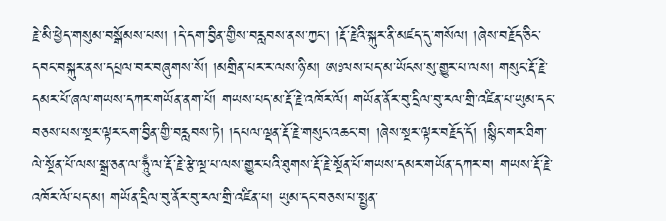རྗེ་མི་ཕྱེད་གསུམ་བསྒོམས་པས། །དེ་དག་བྱིན་གྱིས་བརླབས་ནས་ཀྱང་། །རྡོ་རྗེའི་སྐུར་ནི་མཛད་དུ་གསོལ། །ཞེས་བརྗོད་ཅིང་དབང་བསྐུར་ནས་དཔྲལ་བར་བཞུགས་སོ། །མགྲིན་པར་ར་ལས་ཉི་མ། ཨཿལས་པད་མ་ཡོངས་སུ་གྱུར་པ་ལས། གསུང་རྡོ་རྗེ་དམར་པོ་ཞལ་གཡས་དཀར་གཡོན་ནག་པོ། གཡས་པད་མ་རྡོ་རྗེ་འཁོར་ལོ། གཡོན་ནོར་བུ་དྲིལ་བུ་རལ་གྲི་འཛིན་པ་ཡུམ་དང་བཅས་པས་སྔར་ལྟར་ངག་བྱིན་གྱི་བརླབས་ཏེ། །དཔལ་ལྡན་རྡོ་རྗེ་གསུང་འཆང་བ། །ཞེས་སྔར་ལྟར་བརྗོད་དོ། །སྙིང་གར་ཐིག་ལེ་སྔོན་པོ་ལས་སྒྲ་ཅན་ལ་ཧཱུྃ་ལ་རྡོ་རྗེ་རྩེ་ལྔ་པ་ལས་གྱུར་པའི་ཐུགས་རྡོ་རྗེ་སྔོན་པོ་གཡས་དམར་གཡོན་དཀར་བ། གཡས་རྡོ་རྗེ་འཁོར་ལོ་པད་མ། གཡོན་དྲིལ་བུ་ནོར་བུ་རལ་གྲི་འཛིན་པ། ཡུམ་དང་བཅས་པ་སྤྱན་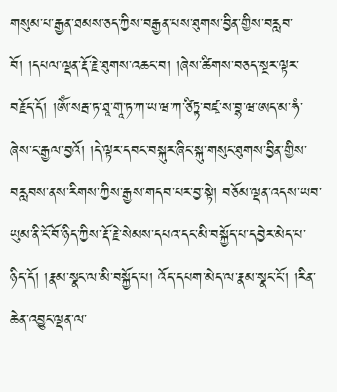གསུམ་པ་རྒྱན་ཐམས་ཅད་ཀྱིས་བརྒྱན་པས་ཐུགས་བྱིན་གྱིས་བརླབ་བོ། །དཔལ་ལྡན་རྡོ་རྗེ་ཐུགས་འཆང་བ། །ཞེས་ཚིགས་བཅད་སྔར་ལྟར་བརྗོད་དོ། །ཨོཾ་སརྦ་ཏ་ཐཱ་གཱ་ཏ་ཀ་ཡ་ཝ་ཀ་ཙིཏྟ་བཛྭ་ས་བྷ་ཝ་ཨད་མ་ཧཾ་ཞེས་ང་རྒྱལ་བྱའོ། །དེ་ལྟར་དབང་བསྐུར་ཞིང་སྐུ་གསུང་ཐུགས་བྱིན་གྱིས་བརླབས་ནས་རིགས་ཀྱིས་རྒྱས་གདབ་པར་བྱ་སྟེ། བཅོམ་ལྡན་འདས་ཡབ་ཡུམ་ནི་ངོ་བོ་ཉིད་ཀྱིས་རྡོ་རྗེ་སེམས་དཔའ་དང་མི་བསྐྱོད་པ་དབྱེར་མེད་པ་ཉིད་དོ། །རྣམ་སྣང་ལ་མི་བསྐྱོད་པ། འོད་དཔག་མེད་ལ་རྣམ་སྣང་ངོ་། །རིན་ཆེན་འབྱུང་ལྡན་ལ་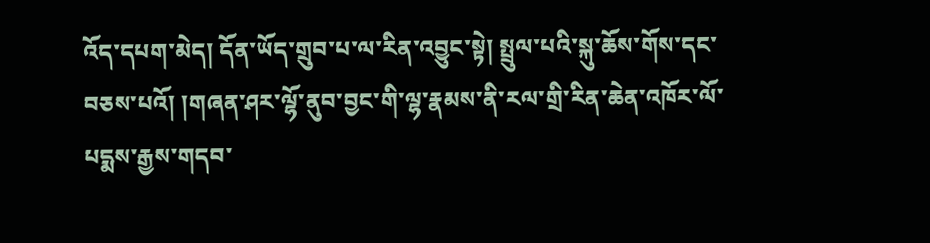འོད་དཔག་མེད། དོན་ཡོད་གྲུབ་པ་ལ་རིན་འབྱུང་སྟེ། སྤྲུལ་པའི་སྐུ་ཆོས་གོས་དང་བཅས་པའོ། །གཞན་ཤར་ལྷོ་ནུབ་བྱང་གི་ལྷ་རྣམས་ནི་རལ་གྲི་རིན་ཆེན་འཁོར་ལོ་པདྨས་རྒྱས་གདབ་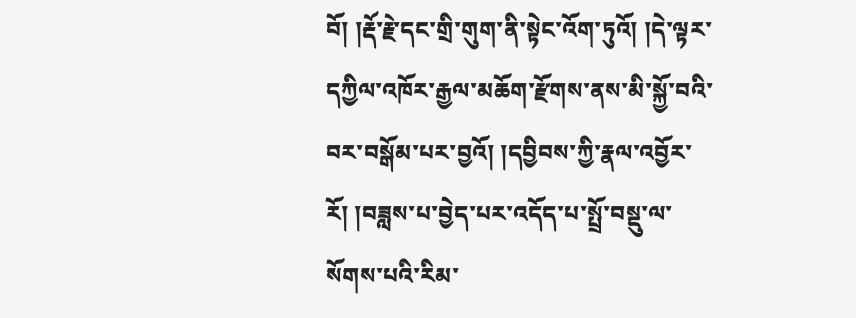བོ། །རྡོ་རྗེ་དང་གྲི་གུག་ནི་སྟེང་འོག་ཏུའོ། །དེ་ལྟར་དཀྱིལ་འཁོར་རྒྱལ་མཆོག་རྫོགས་ནས་མི་སྐྱོ་བའི་བར་བསྒོམ་པར་བྱའོ། །དབྱིབས་ཀྱི་རྣལ་འབྱོར་རོ། །བཟླས་པ་བྱེད་པར་འདོད་པ་སྤྲོ་བསྡུ་ལ་སོགས་པའི་རིམ་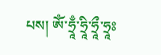པས། ཨོཾ་ཧྲཱྃ་ཧྲཱི་ཧྲཱྀ་ཧྲཱཿ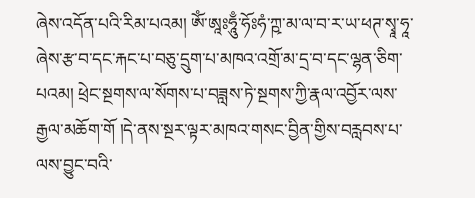ཞེས་འདོན་པའི་རིམ་པའམ། ཨོཾ་ཨཱཿཧཱུྃ་ཧོཿཧཾ་ཀྵ་མ་ལ་བ་ར་ཡ་ཕཊ་སྭཱ་ཧཱ་ཞེས་རྩ་བ་དང་རྐང་པ་བཅུ་དྲུག་པ་མཁའ་འགྲོ་མ་དྲ་བ་དང་ལྷན་ཅིག་པའམ། ཕྲེང་སྔགས་ལ་སོགས་པ་བཟླས་ཏེ་སྔགས་ཀྱི་རྣལ་འབྱོར་ལས་རྒྱལ་མཆོག་གོ །དེ་ནས་སྔར་ལྟར་མཁའ་གསང་བྱིན་གྱིས་བརླབས་པ་ལས་བྱུང་བའི་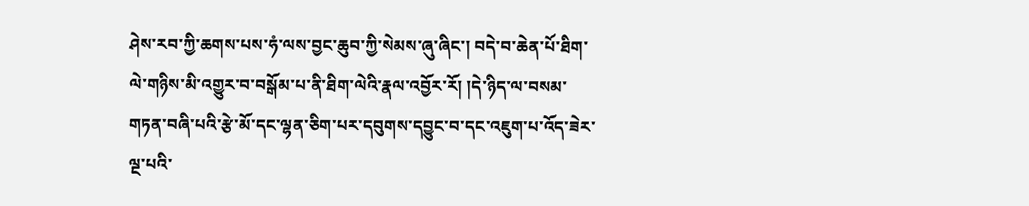ཤེས་རབ་ཀྱི་ཆགས་པས་ཧཾ་ལས་བྱང་ཆུབ་ཀྱི་སེམས་ཞུ་ཞིང་། བདེ་བ་ཆེན་པོ་ཐིག་ལེ་གཉིས་མི་འགྱུར་བ་བསྒོམ་པ་ནི་ཐིག་ལེའི་རྣལ་འབྱོར་རོ། །དེ་ཉིད་ལ་བསམ་གཏན་བཞི་པའི་རྩེ་མོ་དང་ལྷན་ཅིག་པར་དབུགས་དབྱུང་བ་དང་འཇུག་པ་འོད་ཟེར་ལྔ་པའི་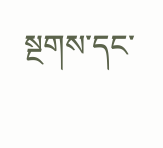སྔགས་དང་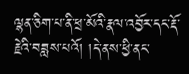ལྷན་ཅིག་པ་ནི་ཕྲ་མོའི་རྣལ་འབྱོར་དང་རྡོ་རྗེའི་བཟླས་པའོ། །དེ་ནས་ཕྱི་ནང་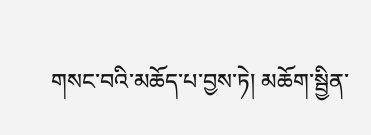གསང་བའི་མཆོད་པ་བྱས་ཏེ། མཆོག་སྦྱིན་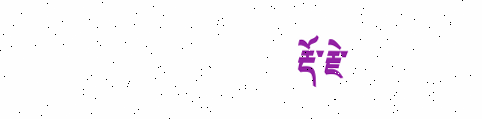རྡོ་རྗེ་